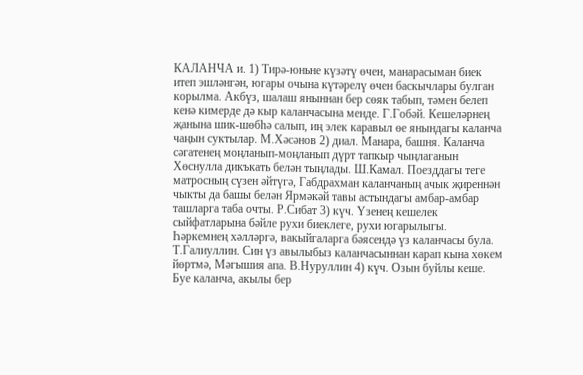КАЛАНЧА и. 1) Тирә-юньне күзәтү өчен, манарасыман биек итеп эшләнгән, югары очына күтәрелү өчен баскычлары булган корылма. Акбүз, шалаш яныннан бер сөяк табып, тәмен белеп кенә кимерде дә кыр каланчасына менде. Г.Гобәй. Кешеләрнең җанына шик-шөбһә салып, иң элек каравыл өе янындагы каланча чаңын суктылар. М.Хәсәнов 2) диал. Манара, башня. Каланча сәгатенең моңланып-моңланып дүрт тапкыр чыңлаганын Хөснулла дикъкать белән тыңлады. Ш.Камал. Поезддагы теге матросның сүзен әйтүгә, Габдрахман каланчаның ачык җиреннән чыкты да башы белән Ярмәкәй тавы астындагы амбар-амбар ташларга таба очты. Р.Сибат 3) күч. Үзенең кешелек сыйфатларына бәйле рухи биеклеге, рухи югарылыгы. Һәркемнең хәлләргә, вакыйгаларга бәясендә үз каланчасы була. Т.Галиуллин. Син үз авылыбыз каланчасыннан карап кына хөкем йөртмә, Мәгышия апа. В.Нуруллин 4) күч. Озын буйлы кеше. Буе каланча, акылы бер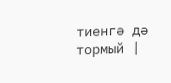тиенгә дә тормый |